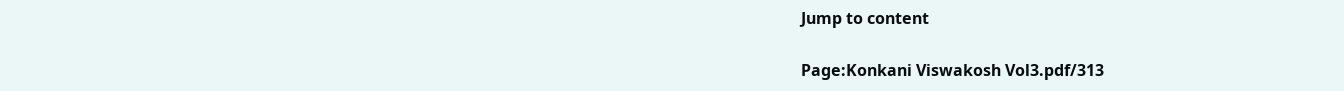Jump to content

Page:Konkani Viswakosh Vol3.pdf/313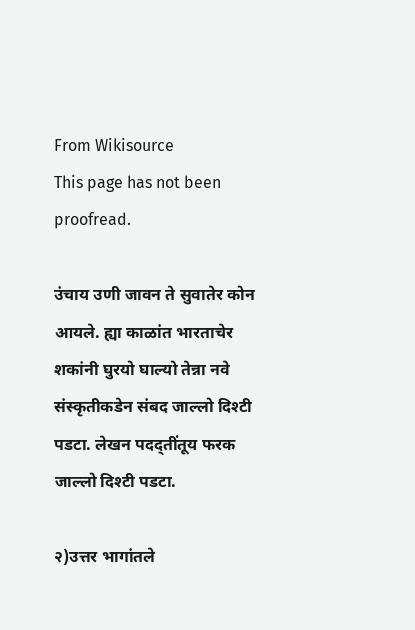From Wikisource
This page has not been proofread.

उंचाय उणी जावन ते सुवातेर कोन आयले. ह्या काळांत भारताचेर शकांनी घुरयो घाल्यो तेन्ना नवे संस्कृतीकडेन संबद जाल्लो दिश्टी पडटा. लेखन पदद्तींतूय फरक जाल्लो दिश्टी पडटा.

२)उत्तर भागांतले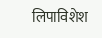लिपाविशेश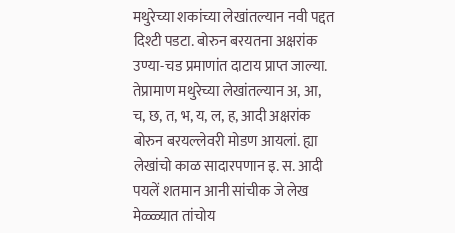मथुरेच्या शकांच्या लेखांतल्यान नवी पद्दत दिश्टी पडटा. बोरुन बरयतना अक्षरांक उण्या-चड प्रमाणांत दाटाय प्राप्त जाल्या. तेप्रामाण मथुरेच्या लेखांतल्यान अ, आ, च, छ, त, भ, य, ल, ह, आदी अक्षरांक बोरुन बरयल्लेवरी मोडण आयलां. ह्या लेखांचो काळ सादारपणान इ. स. आदी पयलें शतमान आनी सांचीक जे लेख मेळ्ळ्यात तांचोय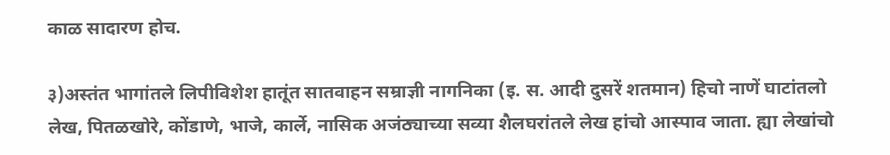काळ सादारण होच.

३)अस्तंत भागांतले लिपीविशेश हातूंत सातवाहन सम्राज्ञी नागनिका (इ. स. आदी दुसरें शतमान) हिचो नाणें घाटांतलो लेख, पितळखोरे, कोंडाणे, भाजे, कार्ले, नासिक अजंठ्याच्या सव्या शैलघरांतले लेख हांचो आस्पाव जाता. ह्या लेखांचो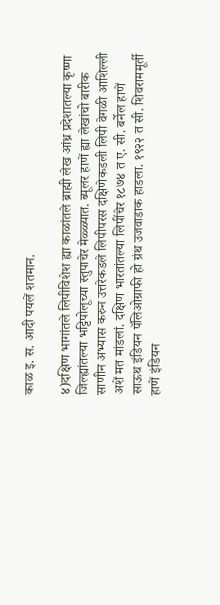काळ इ. स. आदी पयलें शतमान.

४)दक्षिण भागांतले लिपीविशेश ह्या काळांतले ब्राह्मी लेख आंध्र प्रदेशातल्या कृष्णा जिल्ह्यांतल्या भट्टिपोलूच्या स्तुपाचेर मेळ्ळ्यात. ब्यूलर हाणें ह्या लेखांचो बारीक साणीन अभ्यास करुन उत्तरेकडले लिपीपरस दक्षिणेकडली लिपी वेगळी आशिल्ली अशें मत मांडलां. दक्षिण भारतांतल्या लिपींचेर १८७४ त ए. सी. बर्नेल हाणें साऊथ इंडियन पॅलिओग्राफी हो ग्रंथ उजवाडाक हाडला. १९२२ त सी. शिवराममूर्ती हाणें इंडियन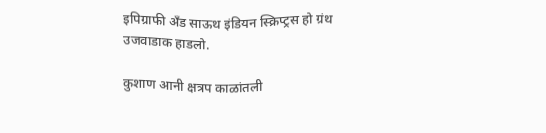इपिग्राफी अँड साऊथ इंडियन स्क्रिप्ट्रस हो ग्रंथ उजवाडाक हाडलो.

कुशाण आनी क्षत्रप काळांतली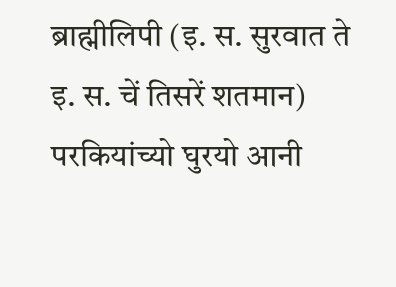ब्राह्मीलिपी (इ. स. सुरवात ते इ. स. चें तिसरें शतमान) परकियांच्यो घुरयो आनी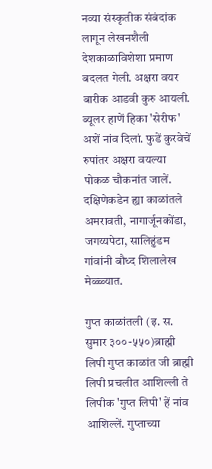नव्या संस्कृतीक संबंदांक लागून लेखनशैली देशकाळाविशेशा प्रमाण बदलत गेली. अक्षरा वयर बारीक आडवी कुरु आयली. ब्यूलर हाणें हिका 'सेरीफ' अशें नांव दिलां. फुडें कुरवेचें रुपांतर अक्षरा वयल्या पोकळ चौकनांत जालें. दक्षिणेकडेन ह्या काळांतले अमरावती, नागार्जूनकोंडा, जगय्यपेटा, सालिहुंडम गांवांनी बौध्द शिलालेख मेळ्ळ्यात.

गुप्त काळांतली (इ. स. सुमार ३००-५५०)ब्राह्मी लिपी गुप्त काळांत जी ब्राह्मी लिपी प्रचलीत आशिल्ली ते लिपीक 'गुप्त लिपी' हें नांव आशिल्लें. गुप्ताच्या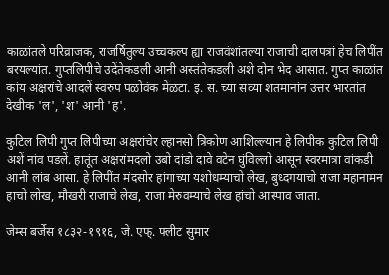काळांतले परिव्राजक, राजर्षितुल्य उच्चकल्प ह्या राजवंशांतल्या राजाची दालपत्रां हेच लिपींत बरयल्यांत. गुप्तलिपीचे उदेंतेकडली आनी अस्तंतेकडली अशे दोन भेद आसात. गुप्त काळांत कांय अक्षरांचे आदलें स्वरुप पळोवंक मेळटा. इ. स. च्या सव्या शतमानांन उत्तर भारतांत देखीक 'ल', 'श' आनी 'ह'.

कुटिल लिपी गुप्त लिपीच्या अक्षरांचेर ल्हानसो त्रिकोण आशिल्ल्यान हे लिपीक कुटिल लिपी अशें नांव पडलें. हातूंत अक्षरांमदलो उबो दांडो दावे वटेन घुंविल्लो आसून स्वरमात्रा वांकडी आनी लांब आसा. हे लिपींत मंदसोर हांगाच्या यशोधम्याचो लेख, बुध्दगयाचो राजा महानामन हाचो लोख, मौखरी राजाचे लेख, राजा मेरुवम्याचे लेख हांचो आस्पाव जाता.

जेम्स बर्जेस १८३२-१९१६, जे. एफ्. फ्लीट सुमार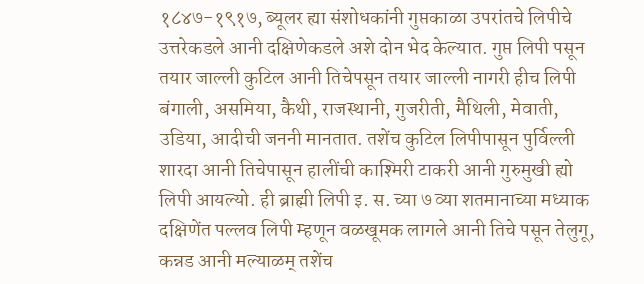१८४७-१९१७, ब्यूलर ह्या संशोधकांनी गुप्तकाळा उपरांतचे लिपीचे उत्तरेकडले आनी दक्षिणेकडले अशे दोन भेद केल्यात. गुप्त लिपी पसून तयार जाल्ली कुटिल आनी तिचेपसून तयार जाल्ली नागरी हीच लिपी बंगाली, असमिया, कैथी, राजस्थानी, गुजरीती, मैथिली, मेवाती, उडिया, आदीची जननी मानतात. तशेंच कुटिल लिपीपासून पुर्विल्ली शारदा आनी तिचेपासून हालींची काश्मिरी टाकरी आनी गुरुमुखी ह्यो लिपी आयल्यो. ही ब्राह्मी लिपी इ. स. च्या ७ व्या शतमानाच्या मध्याक दक्षिणेंत पल्लव लिपी म्हणून वळखूमक लागले आनी तिचे पसून तेलुगू, कन्नड आनी मल्याळम् तशेंच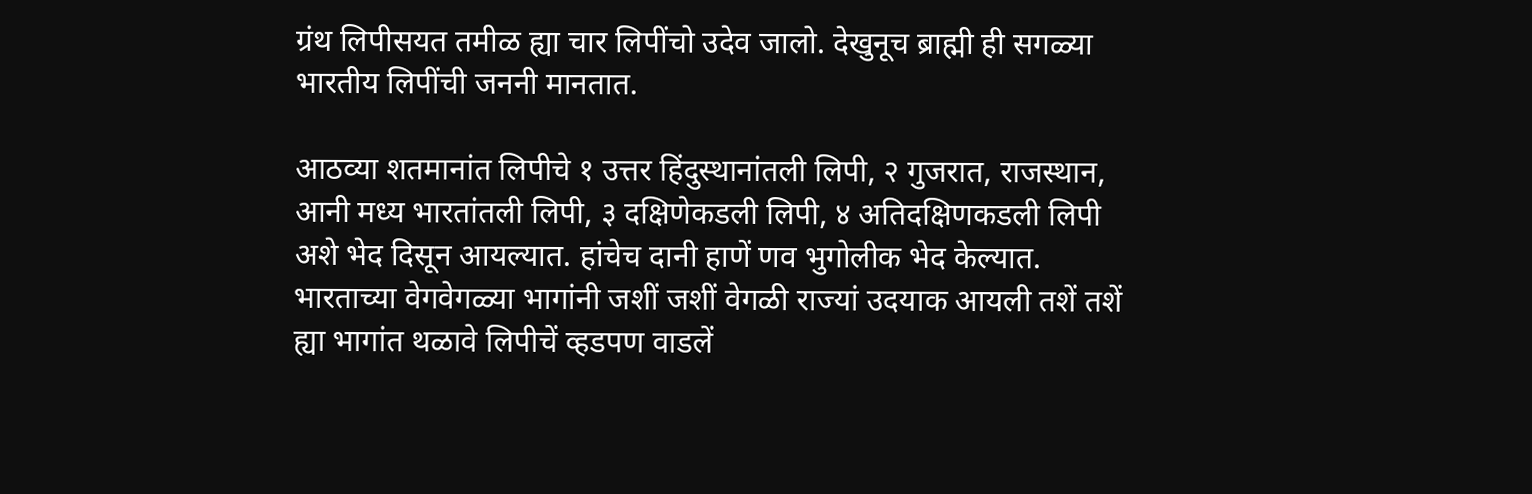ग्रंथ लिपीसयत तमीळ ह्या चार लिपींचो उदेव जालो. देखुनूच ब्राह्मी ही सगळ्या भारतीय लिपींची जननी मानतात.

आठव्या शतमानांत लिपीचे १ उत्तर हिंदुस्थानांतली लिपी, २ गुजरात, राजस्थान, आनी मध्य भारतांतली लिपी, ३ दक्षिणेकडली लिपी, ४ अतिदक्षिणकडली लिपी अशे भेद दिसून आयल्यात. हांचेच दानी हाणें णव भुगोलीक भेद केल्यात. भारताच्या वेगवेगळ्या भागांनी जशीं जशीं वेगळी राज्यां उदयाक आयली तशें तशें ह्या भागांत थळावे लिपीचें व्हडपण वाडलें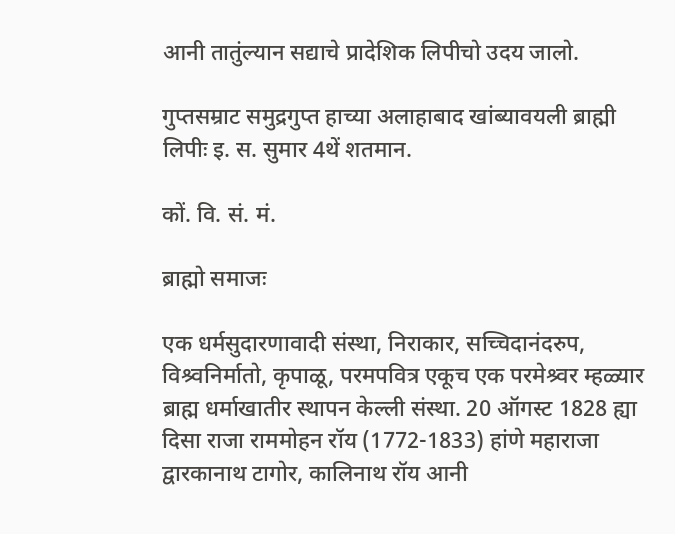आनी तातुंल्यान सद्याचे प्रादेशिक लिपीचो उदय जालो.

गुप्तसम्राट समुद्रगुप्त हाच्या अलाहाबाद खांब्यावयली ब्राह्मी लिपीः इ. स. सुमार 4थें शतमान.

कों. वि. सं. मं.

ब्राह्मो समाजः

एक धर्मसुदारणावादी संस्था, निराकार, सच्चिदानंदरुप, विश्र्वनिर्मातो, कृपाळू, परमपवित्र एकूच एक परमेश्र्वर म्हळ्यार ब्राह्म धर्माखातीर स्थापन केल्ली संस्था. 20 ऑगस्ट 1828 ह्या दिसा राजा राममोहन रॉय (1772-1833) हांणे महाराजा द्वारकानाथ टागोर, कालिनाथ रॉय आनी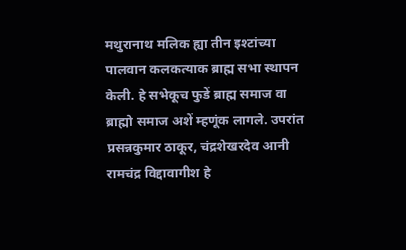मथुरानाथ मलिक ह्या तीन इश्टांच्या पालवान कलकत्याक ब्राह्म सभा स्थापन केली. हे सभेकूच फुडें ब्राह्म समाज वा ब्राह्मो समाज अशें म्हणूंक लागले. उपरांत प्रसन्नकुमार ठाकूर, चंद्रशेखरदेव आनी रामचंद्र विद्दावागीश हे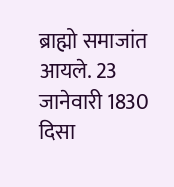ब्राह्मो समाजांत आयले. 23 जानेवारी 1830 दिसा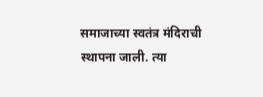समाजाच्या स्वतंत्र मंदिराची स्थापना जाली. त्या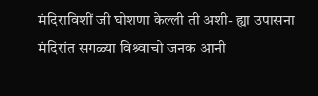मंदिराविशीं जी घोशणा केल्ली ती अशी- ह्या उपासना मंदिरांत सगळ्या विश्र्वाचो जनक आनी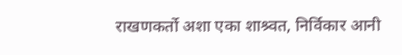राखणकर्तो अशा एका शाश्र्वत, निर्विकार आनी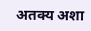अतक्य अशा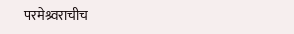परमेश्र्वराचीच